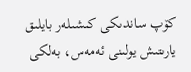كۆپ ساندىكى كىشىلەر بايلىق يارىتىش يولىنى ئەمەس، بەلكى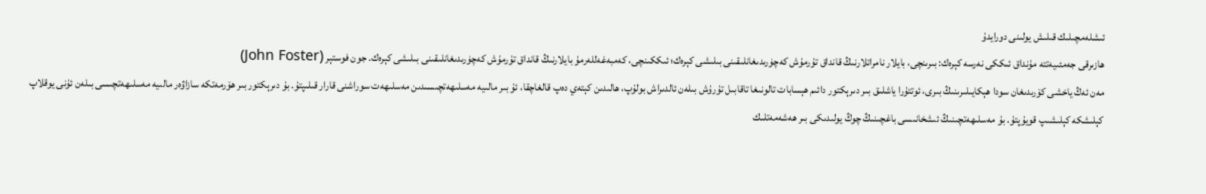ئىشلەمچىلىك قىلىش يولىنى دورايدۇ
ھازىرقى جەمئىيەتتە مۇنداق ئىككى نەرسە كېرەك: بىرىنچى، بايلار نامراتلارنىڭ قانداق تۇرمۇش كەچۈرىدىغانلىقىنى بىلىشى كېرەك؛ ئىككىنچى، كەمبەغەللەرمۇ بايلارنىڭ قانداق تۇرمۇش كەچۈرىدىغانلىقىنى بىلىشى كېرەك. جون فوستېر (John Foster)
مەن ئەڭ ياخشى كۆرىدىغان سودا ھېكايىلىرىنىڭ بىرى، ئوتتۇرا ياشلىق بىر دىرېكتور دائىم ھېسابات تالونىغا تاقابىل تۇرۇش بىلەن ئالدىراش بولۇپ، ھالىدىن كېتەي دەپ قالغاچقا، ئۇ بىر مالىيە مەسلىھەتچىسىدىن مەسلىھەت سوراشنى قارار قىلىپتۇ. بۇ دىرېكتور بىر ھۆرمەتكە سازاۋەر مالىيە مەسلىھەتچىسى بىلەن ئۇنى يوقلاپ كېلىشكە كېلىشىپ قويۇپتۇ. بۇ مەسلىھەتچىنىڭ ئىشخانىسى باغچىنىڭ چوڭ يولىدىكى بىر ھەشەمەتلىك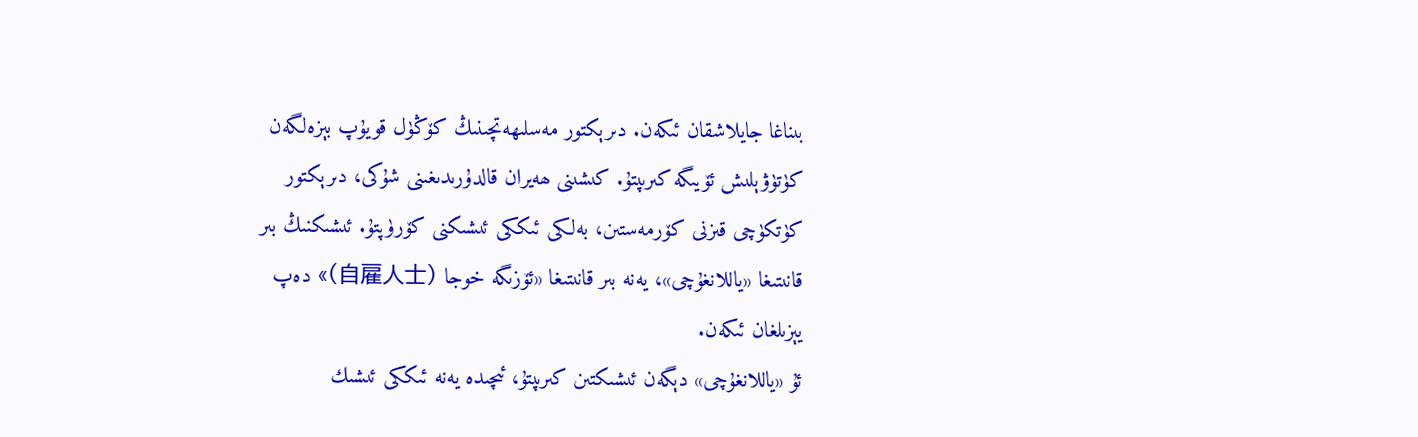بىناغا جايلاشقان ئىكەن. دىرېكتور مەسلىھەتچىنىڭ كۆڭۈل قويۇپ بېزەلگەن كۈتۈۋېلىش ئۆيىگە كىرىپتۇ. كىشىنى ھەيران قالدۇرىدىغىنى شۇكى، دىرېكتور كۈتكۈچى قىزنى كۆرمەستىن، بەلكى ئىككى ئىشىكنى كۆرۈپتۇ. ئىشىكنىڭ بىر قانىتىغا «ياللانغۇچى»، يەنە بىر قانىتىغا «ئۆزىگە خوجا (自雇人士)» دەپ يېزىلغان ئىكەن.
ئۇ «ياللانغۇچى» دېگەن ئىشىكتىن كىرىپتۇ، ئىچىدە يەنە ئىككى ئىشىك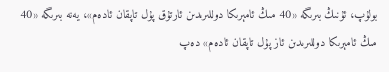بولۇپ، ئۇنىڭ بىرىگە «40 مىڭ ئامېرىكا دوللىرىدىن ئارتۇق پۇل تاپقان ئادەم»، يەنە بىرىگە «40 مىڭ ئامېرىكا دوللىرىدىن ئاز پۇل تاپقان ئادەم» دەپ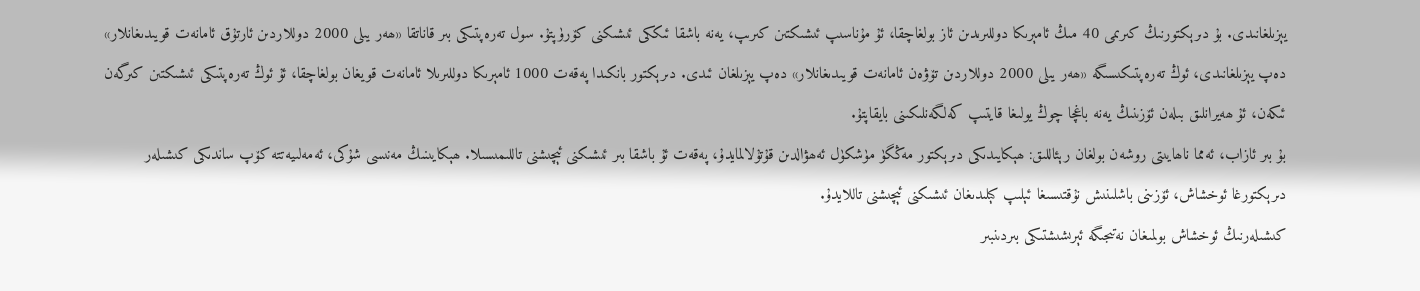يېزىلغانىدى. بۇ دىرېكتورنىڭ كىرىمى 40 مىڭ ئامېرىكا دوللىرىدىن ئاز بولغاچقا، ئۇ مۇناسىپ ئىشىكتىن كىرىپ، يەنە باشقا ئىككى ئىشىكنى كۆرۈپتۇ. سول تەرەپتىكى بىر قاناتقا «ھەر يىلى 2000 دوللاردىن ئارتۇق ئامانەت قويىدىغانلار» دەپ يېزىلغانىدى، ئوڭ تەرەپتىكىسىگە «ھەر يىلى 2000 دوللاردىن تۆۋەن ئامانەت قويىدىغانلار» دەپ يېزىلغان ئىدى. دىرېكتور بانكىدا پەقەت 1000 ئامېرىكا دوللىرىلا ئامانەت قويغان بولغاچقا، ئۇ ئوڭ تەرەپتىكى ئىشىكتىن كىرگەن ئىكەن، ئۇ ھەيرانلىق بىلەن ئۆزىنىڭ يەنە باغچا چوڭ يولىغا قايتىپ كەلگەنلىكىنى بايقاپتۇ.
بۇ بىر ئازاب، ئەمما ناھايىتى روشەن بولغان رېئاللىق: ھېكايىدىكى دىرېكتور مەڭگۈ مۈشكۈل ئەھۋالدىن قۇتۇلالمايدۇ، پەقەت ئۇ باشقا بىر ئىشىكنى ئېچىشنى تاللىمىسىلا. ھېكايىنىڭ مەنىسى شۇكى، ئەمەلىيەتتە كۆپ ساندىكى كىشىلەر دىرېكتورغا ئوخشاش، ئۆزىنى باشلىنىش نۇقتىسىغا ئېلىپ كېلىدىغان ئىشىكنى ئېچىشنى تاللايدۇ.
كىشىلەرنىڭ ئوخشاش بولمىغان نەتىجىگە ئېرىشىشتىكى بىردىنبىر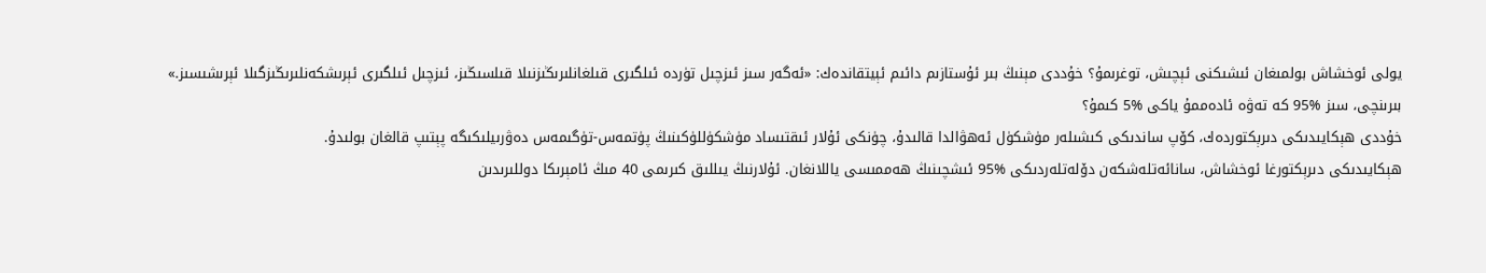يولى ئوخشاش بولمىغان ئىشىكنى ئېچىش، توغرىمۇ؟ خۇددى مېنىڭ بىر ئۇستازىم دائىم ئېيتقاندەك: «ئەگەر سىز ئىزچىل تۈردە ئىلگىرى قىلغانلىرىڭىزنىلا قىلسىڭىز، ئىزچىل ئىلگىرى ئېرىشكەنلىرىڭىزگىلا ئېرىشىسىز.»
بىرىنچى، سىز %95 كە تەۋە ئادەممۇ ياكى %5 كىمۇ؟
خۇددى ھېكايىدىكى دىرېكتوردەك، كۆپ ساندىكى كىشىلەر مۈشكۈل ئەھۋالدا قالىدۇ، چۈنكى ئۇلار ئىقتىساد مۈشكۈللۈكىنىڭ پۈتمەس-تۈگىمەس دەۋرىيلىكىگە پېتىپ قالغان بولىدۇ.
ھېكايىدىكى دىرېكتورغا ئوخشاش، سانائەتلەشكەن دۆلەتلەردىكى %95 ئىشچىنىڭ ھەممىسى ياللانغان. ئۇلارنىڭ يىللىق كىرىمى 40 مىڭ ئامېرىكا دوللىرىدىن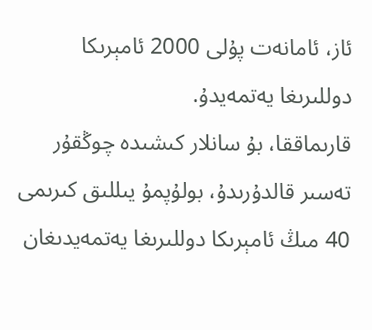ئاز، ئامانەت پۇلى 2000 ئامېرىكا دوللىرىغا يەتمەيدۇ.
قارىماققا، بۇ سانلار كىشىدە چوڭقۇر تەسىر قالدۇرىدۇ، بولۇپمۇ يىللىق كىرىمى 40 مىڭ ئامېرىكا دوللىرىغا يەتمەيدىغان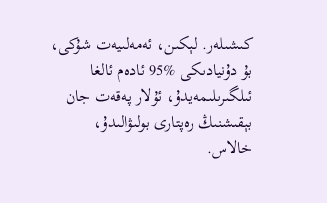كىشىلەر. لېكىن، ئەمەلىيەت شۇكى، بۇ دۇنيادىكى %95 ئادەم ئالغا ئىلگىرىلىمەيدۇ، ئۇلار پەقەت جان بېقىشنىڭ رەپتارى بولىۋالىدۇ، خالاس.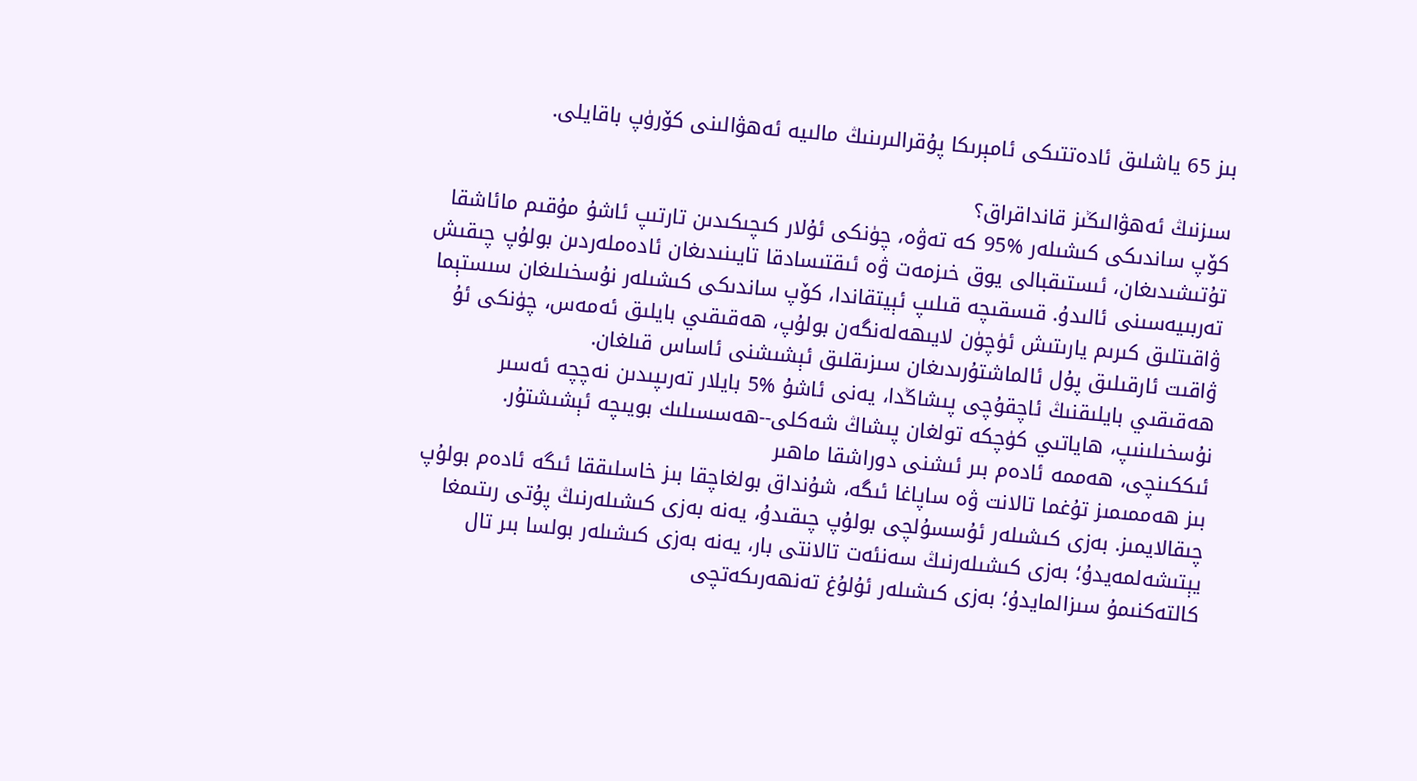بىز 65 ياشلىق ئادەتتىكى ئامېرىكا پۇقرالىرىنىڭ مالىيە ئەھۋالىنى كۆرۈپ باقايلى.

سىزنىڭ ئەھۋالىڭىز قانداقراق؟
كۆپ ساندىكى كىشىلەر %95 كە تەۋە، چۈنكى ئۇلار كىچىكىدىن تارتىپ ئاشۇ مۇقىم مائاشقا تۇتىشىدىغان، ئىستىقبالى يوق خىزمەت ۋە ئىقتىسادقا تايىنىدىغان ئادەملەردىن بولۇپ چىقىش تەربىيەسىنى ئالىدۇ. قىسقىچە قىلىپ ئېيتقاندا، كۆپ ساندىكى كىشىلەر نۇسخىلىغان سىستېما ۋاقىتلىق كىرىم يارىتىش ئۈچۈن لايىھەلەنگەن بولۇپ، ھەقىقىي بايلىق ئەمەس، چۈنكى ئۇ ۋاقىت ئارقىلىق پۇل ئالماشتۇرىدىغان سىزىقلىق ئېشىشنى ئاساس قىلغان.
ھەقىقىي بايلىقنىڭ ئاچقۇچى پىشاڭدا، يەنى ئاشۇ %5 بايلار تەرىپىدىن نەچچە ئەسىر نۇسخىلىنىپ، ھاياتىي كۈچكە تولغان پىشاڭ شەكلى--ھەسسىلىك بويىچە ئېشىشتۇر.
ئىككىنچى، ھەممە ئادەم بىر ئىشنى دوراشقا ماھىر
بىز ھەممىمىز تۇغما تالانت ۋە ساپاغا ئىگە، شۇنداق بولغاچقا بىز خاسلىققا ئىگە ئادەم بولۇپ چىقالايمىز. بەزى كىشىلەر ئۇسسۇلچى بولۇپ چىقىدۇ، يەنە بەزى كىشىلەرنىڭ پۇتى رىتىمغا يېتىشەلمەيدۇ؛ بەزى كىشىلەرنىڭ سەنئەت تالانتى بار، يەنە بەزى كىشىلەر بولسا بىر تال كالتەكنىمۇ سىزالمايدۇ؛ بەزى كىشىلەر ئۇلۇغ تەنھەرىكەتچى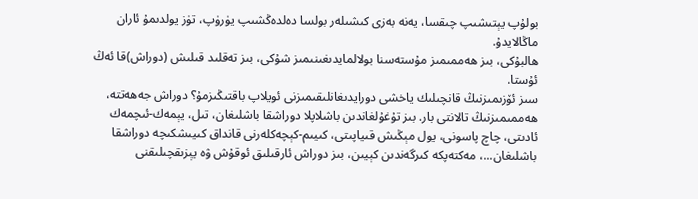بولۇپ يېتىشىپ چىقسا، يەنە بەزى كىشىلەر بولسا دەلدەڭشىپ يۈرۈپ، تۈز يولدىمۇ ئاران ماڭالايدۇ.
ھالبۇكى، بىز ھەممىمىز مۇستەسنا بولالمايدىغىنىمىز شۇكى، بىز تەقلىد قىلىش (دوراش)قا ئەڭ ئۇستا.
سىز ئۆزىمىزنىڭ قانچىلىك ياخشى دورايدىغانلىقىمىزنى ئويلاپ باقتىڭىزمۇ؟ دوراش جەھەتتە، ھەممىمىزنىڭ تالانتى بار. بىز تۇغۇلغاندىن باشلاپلا دوراشقا باشلىغان، تىل، يېمەك-ئىچمەك ئادىتى، چاچ پاسونى، يول مېڭىش قىياپىتى، كىيىم-كېچەكلەرنى قانداق كىيىشكىچە دوراشقا باشلىغان...، مەكتەپكە كىرگەندىن كېيىن، بىز دوراش ئارقىلىق ئوقۇش ۋە يېزىقچىلىقنى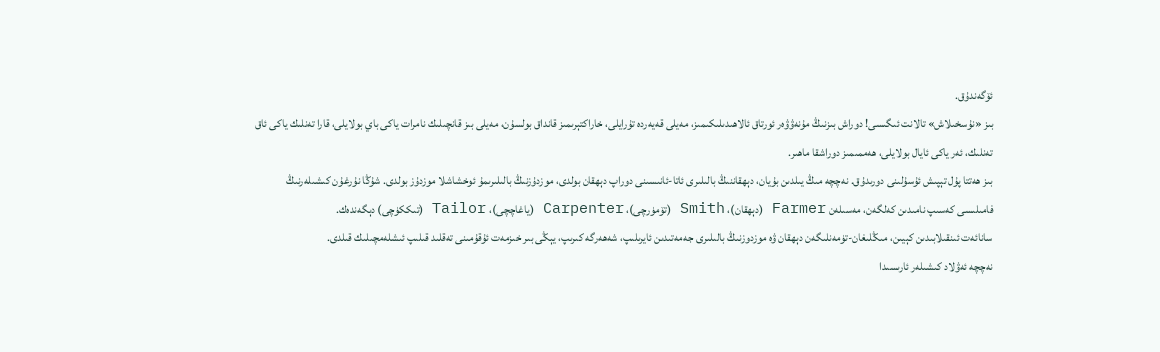ئۆگەندۇق.
بىز «نۇسخىلاش» تالانت ئىگىسى! دوراش بىزنىڭ مۇنەۋۋەر ئورتاق ئالاھىدىلىكىمىز، مەيلى قەيەردە تۇرايلى، خاراكتېرىمىز قانداق بولسۇن، مەيلى بىز قانچىلىك نامرات ياكى باي بولايلى، قارا تەنلىك ياكى ئاق تەنلىك، ئەر ياكى ئايال بولايلى، ھەممىمىز دوراشقا ماھىر.
بىز ھەتتا پۇل تېپىش ئۇسۇلىنى دورىدۇق. نەچچە مىڭ يىلدىن بۇيان، دېھقاننىڭ بالىلىرى ئاتا-ئانىسىنى دوراپ دېھقان بولدى، موزدۇزنىڭ بالىلىرىمۇ ئوخشاشلا موزدۇز بولدى. شۇڭا نۇرغۇن كىشىلەرنىڭ فامىلىسى كەسىپ نامىدىن كەلگەن، مەسىلەن Farmer (دېھقان)، Smith (تۆمۈرچى)، Carpenter (ياغاچچى)، Tailor (تىككۈچى) دېگەندەك.
سانائەت ئىنقىلابىدىن كېيىن، مىڭلىغان-تۈمەنلىگەن دېھقان ۋە موزدوزنىڭ بالىلىرى جەمەتىدىن ئايرىلىپ، شەھەرگە كىرىپ، يېڭى بىر خىزمەت ئۇقۇمىنى تەقلىد قىلىپ ئىشلەمچىلىك قىلدى.
نەچچە ئەۋلاد كىشىلەر ئارىسىدا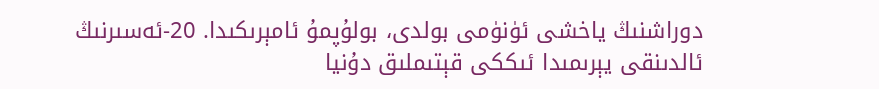دوراشنىڭ ياخشى ئۈنۈمى بولدى، بولۇپمۇ ئامېرىكىدا. 20-ئەسىرنىڭ ئالدىنقى يېرىمىدا ئىككى قېتىملىق دۇنيا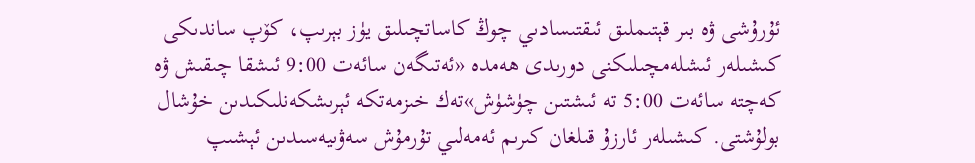ئۇرۇشى ۋە بىر قېتىملىق ئىقتىسادىي چوڭ كاساتچىلىق يۈز بېرىپ، كۆپ ساندىكى كىشىلەر ئىشلەمچىلىكنى دورىدى ھەمدە «ئەتىگەن سائەت 9:00 ئىشقا چىقىش ۋە كەچتە سائەت 5:00 تە ئىشتىن چۈشۈش»تەك خىزمەتكە ئېرىشكەنلىكىدىن خۇشال بولۇشتى. كىشىلەر ئارزۇ قىلغان كىرىم ئەمەلىي تۇرمۇش سەۋىيەسىدىن ئېشىپ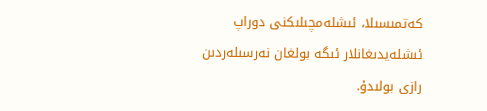كەتمىسىلا، ئىشلەمچىلىكنى دوراپ ئىشلەيدىغانلار ئىگە بولغان نەرسىلەردىن رازى بولىدۇ.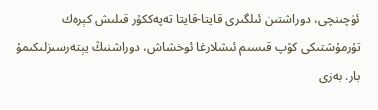ئۈچىنچى، دوراشتىن ئىلگىرى قايتا-قايتا تەپەككۇر قىلىش كېرەك
تۇرمۇشتىكى كۆپ قىسىم ئىشلارغا ئوخشاش، دوراشنىڭ يېتەرسىزلىكىمۇ بار. بەزى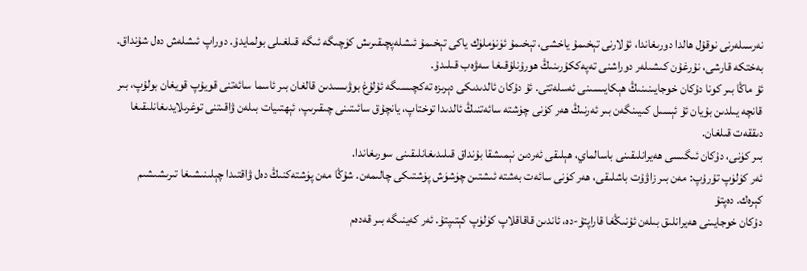نەرسىلەرنى نوقۇل ھالدا دورىغاندا، ئۇلارنى تېخىمۇ ياخشى، تېخىمۇ ئۈنۈملۈك ياكى تېخىمۇ ئىشلەپچىقىرىش كۈچىگە ئىگە قىلغىلى بولمايدۇ. دوراپ ئىشلەش دەل شۇنداق.
بەختكە قارشى، نۇرغۇن كىشىلەر دوراشنى تەپەككۇرىنىڭ ھورۇنلۇقىغا سەۋەب قىلىدۇ.
ئۇ ماڭا بىر كونا دۇكان خوجايىنىنىڭ ھېكايىسىنى ئەسلەتتى. ئۇ دۇكان ئالدىدىكى دېرىزە تەكچىسىگە ئۇلۇغ بوۋىسىدىن قالغان بىر ئاسما سائەتنى قويۇپ قويغان بولۇپ، بىر قانچە يىلدىن بۇيان ئۇ ئېسىل كىيىنگەن بىر ئەرنىڭ ھەر كۈنى چۈشتە سائەتنىڭ ئالدىدا توختاپ، يانچۇق سائىتىنى چىقىرىپ، ئېھتىيات بىلەن ۋاقىتنى توغرىلايدىغانلىقىغا دىققەت قىلغان.
بىر كۈنى، دۇكان ئىگىسى ھەيرانلىقىنى باسالماي، ھېلىقى ئەردىن نېمىشقا بۇنداق قىلىدىغانلىقىنى سورىغاندا.
ئەر كۈلۈپ تۇرۇپ: مەن بىر زاۋۇت باشلىقى، ھەر كۈنى سائەت بەشتە ئىشتىن چۈشۈش پۈشتىكى چالىمەن. شۇڭا مەن پۈشتەكنىڭ دەل ۋاقتىدا چېلىنىشىغا تىرىشىشىم كېرەك. دەپتۇ
دۇكان خوجايىنى ھەيرانلىق بىلەن ئۇنىڭغا قاراپتۇ-دە، ئاندىن قاقاقلاپ كۈلۈپ كېتىپتۇ. ئەر كەينىگە بىر قەدەم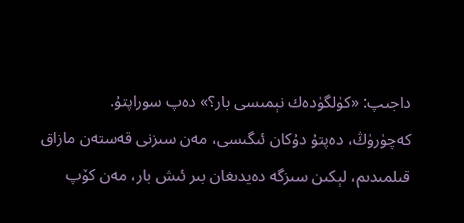داجىپ: «كۈلگۈدەك نېمىسى بار؟» دەپ سوراپتۇ.
كەچۈرۈڭ، دەپتۇ دۇكان ئىگىسى، مەن سىزنى قەستەن مازاق قىلمىدىم، لېكىن سىزگە دەيدىغان بىر ئىش بار، مەن كۆپ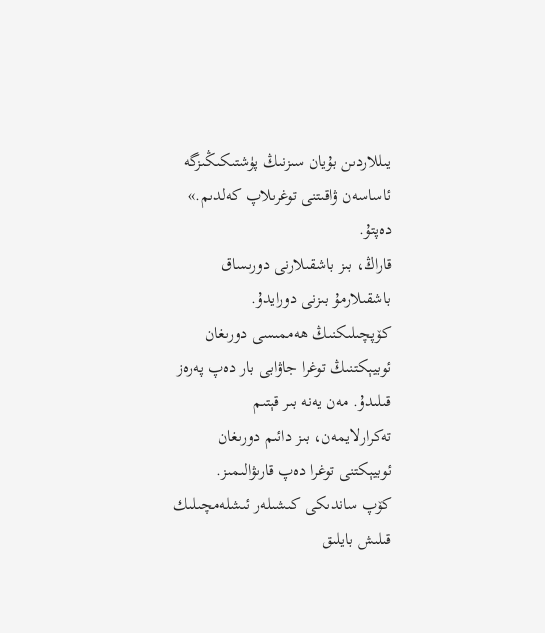يىللاردىن بۇيان سىزنىڭ پۈشتىكىڭىزگە ئاساسەن ۋاقىتنى توغرىلاپ كەلدىم.» دەپتۇ.
قاراڭ، بىز باشقىلارنى دورىساق باشقىلارمۇ بىزنى دورايدۇ. كۆپچىلىكنىڭ ھەممىسى دورىغان ئوبيېكتنىڭ توغرا جاۋابى بار دەپ پەرەز قىلىدۇ. مەن يەنە بىر قېتىم تەكرارلايمەن، بىز دائىم دورىغان ئوبيېكتنى توغرا دەپ قارىۋالىمىز.
كۆپ ساندىكى كىشىلەر ئىشلەمچىلىك قىلىش بايلىق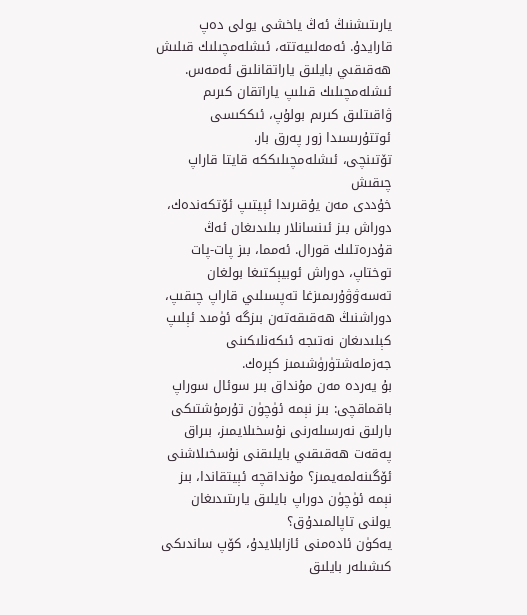يارىتىشنىڭ ئەڭ ياخشى يولى دەپ قارايدۇ. ئەمەلىيەتتە، ئىشلەمچىلىك قىلىش ھەقىقىي بايلىق ياراتقانلىق ئەمەس. ئىشلەمچىلىك قىلىپ ياراتقان كىرىم ۋاقىتلىق كىرىم بولۇپ، ئىككىسى ئوتتۇرىسىدا زور پەرق بار.
تۆتىنچى، ئىشلەمچىلىككە قايتا قاراپ چىقىش
خۇددى مەن يۇقىرىدا ئېيتىپ ئۆتكەندەك، دوراش بىز ئىنسانلار بىلىدىغان ئەڭ قۇدرەتلىك قورال. ئەمما، بىز پات-پات توختاپ، دوراش ئوبيېكتىغا بولغان تەسەۋۋۇرىمىزغا تەپسىلىي قاراپ چىقىپ، دوراشنىڭ ھەقىقەتەن بىزگە ئۈمىد ئېلىپ كېلىدىغان نەتىجە ئىكەنلىكىنى جەزملەشتۈرۈشىمىز كېرەك.
بۇ يەردە مەن مۇنداق بىر سوئال سوراپ باقماقچى: بىز نېمە ئۈچۈن تۇرمۇشتىكى بارلىق نەرسىلەرنى نۇسخىلايمىز، بىراق پەقەت ھەقىقىي بايلىقنى نۇسخىلاشنى ئۆگىنەلمەيمىز؟ مۇنداقچە ئېيتقاندا، بىز نېمە ئۈچۈن دوراپ بايلىق يارىتىدىغان يولنى تاپالمىدۇق؟
يەكۈن ئادەمنى ئازابلايدۇ، كۆپ ساندىكى كىشىلەر بايلىق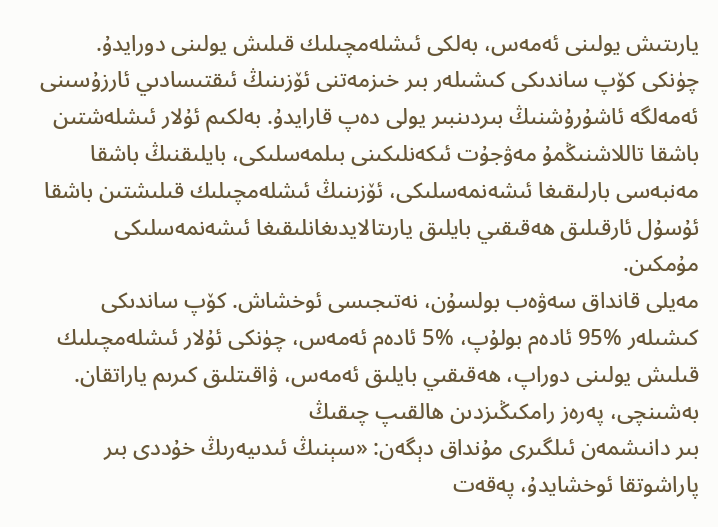يارىتىش يولىنى ئەمەس، بەلكى ئىشلەمچىلىك قىلىش يولىنى دورايدۇ.
چۈنكى كۆپ ساندىكى كىشىلەر بىر خىزمەتنى ئۆزىنىڭ ئىقتىسادىي ئارزۇسىنى ئەمەلگە ئاشۇرۇشنىڭ بىردىنبىر يولى دەپ قارايدۇ. بەلكىم ئۇلار ئىشلەشتىن باشقا تاللاشنىڭمۇ مەۋجۇت ئىكەنلىكىنى بىلمەسلىكى، بايلىقنىڭ باشقا مەنبەسى بارلىقىغا ئىشەنمەسلىكى، ئۆزىنىڭ ئىشلەمچىلىك قىلىشتىن باشقا ئۇسۇل ئارقىلىق ھەقىقىي بايلىق يارىتالايدىغانلىقىغا ئىشەنمەسلىكى مۇمكىن.
مەيلى قانداق سەۋەب بولسۇن، نەتىجىسى ئوخشاش. كۆپ ساندىكى كىشىلەر %95 ئادەم بولۇپ، %5 ئادەم ئەمەس، چۈنكى ئۇلار ئىشلەمچىلىك قىلىش يولىنى دوراپ، ھەقىقىي بايلىق ئەمەس، ۋاقىتلىق كىرىم ياراتقان.
بەشىنچى، پەرەز رامكىڭىزدىن ھالقىپ چىقىڭ
بىر دانىشمەن ئىلگىرى مۇنداق دېگەن: «سېنىڭ ئىدىيەرىڭ خۇددى بىر پاراشوتقا ئوخشايدۇ، پەقەت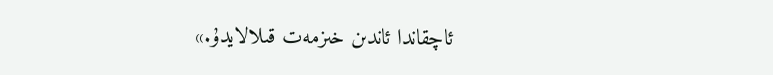ئاچقاندا ئاندىن خىزمەت قىلالايدۇ.»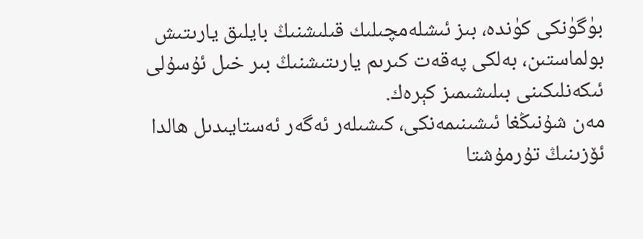بۈگۈنكى كۈندە، بىز ئىشلەمچىلىك قىلىشنىڭ بايلىق يارىتىش بولماستىن، بەلكى پەقەت كىرىم يارىتىشنىڭ بىر خىل ئۇسۇلى ئىكەنلىكىنى بىلىشىمىز كېرەك.
مەن شۇنىڭغا ئىشىنىمەنكى، كىشىلەر ئەگەر ئەستايىدىل ھالدا ئۆزىنىڭ تۇرمۇشتا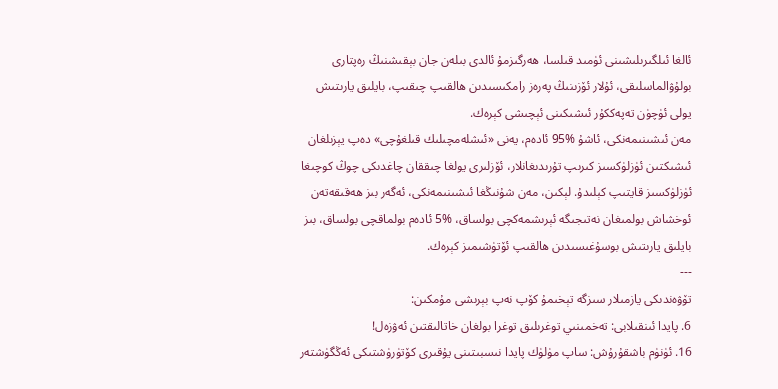ئالغا ئىلگىرىلىشىنى ئۈمىد قىلسا، ھەرگىزمۇ ئالدى بىلەن جان بېقىشنىڭ رەپتارى بولۇۋالماسلىقى، ئۇلار ئۆزىنىڭ پەرەز رامكىسىدىن ھالقىپ چىقىپ، بايلىق يارىتىش يولى ئۈچۈن تەپەككۇر ئىشىكىنى ئېچىشى كېرەك.
مەن ئىشىنىمەنكى، ئاشۇ %95 ئادەم، يەنى «ئىشلەمچىلىك قىلغۇچى» دەپ يېزىلغان ئىشىكتىن ئۈزلۈكسىز كىرىپ تۇرىدىغانلار، ئۆزلىرى يولغا چىققان چاغدىكى چوڭ كوچىغا ئۈزلۈكسىز قايتىپ كېلىدۇ. لېكىن، مەن شۇنىڭغا ئىشىنىمەنكى، ئەگەر بىز ھەقىقەتەن ئوخشاش بولمىغان نەتىجىگە ئېرىشمەكچى بولساق، %5 ئادەم بولماقچى بولساق، بىز بايلىق يارىتىش بوسۇغىسىدىن ھالقىپ ئۆتۈشىمىز كېرەك.
---
تۆۋەندىكى يازمىلار سىزگە تېخىمۇ كۆپ نەپ بېرىشى مۇمكىن:
6. پايدا ئىنقىلابى: تەخمىنىي توغرىلىق توغرا بولغان خاتالىقتىن ئەۋزەل!
16. ئۈنۈم باشقۇرۇش: ساپ مۈلۈك پايدا نىسبىتىنى يۇقىرى كۆتۈرۈشتىكى ئەڭگۈشتەر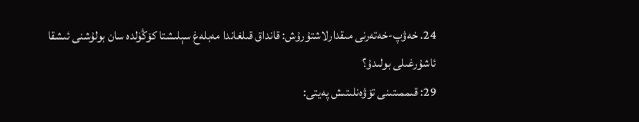24. خەۋپ-خەتەرنى مىقدارلاشتۇرۇش: قانداق قىلغاندا مەبلەغ سېلىشتا كۆڭۈلدە سان بولۇشنى ئىشقا ئاشۇرغىلى بولىدۇ؟
29: قىممىتىنى تۆۋەنلىتىش پەيتى: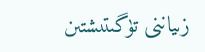زىياننى تۈگىتىشتىن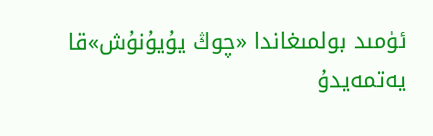ئۈمىد بولمىغاندا «چوڭ يۇيۇنۇش»قا يەتمەيدۇ